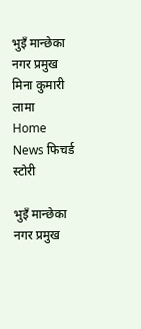भुइँ मान्छेका नगर प्रमुख मिना कुमारी लामा
Home News फिचर्ड स्टोरी

भुइँ मान्छेका नगर प्रमुख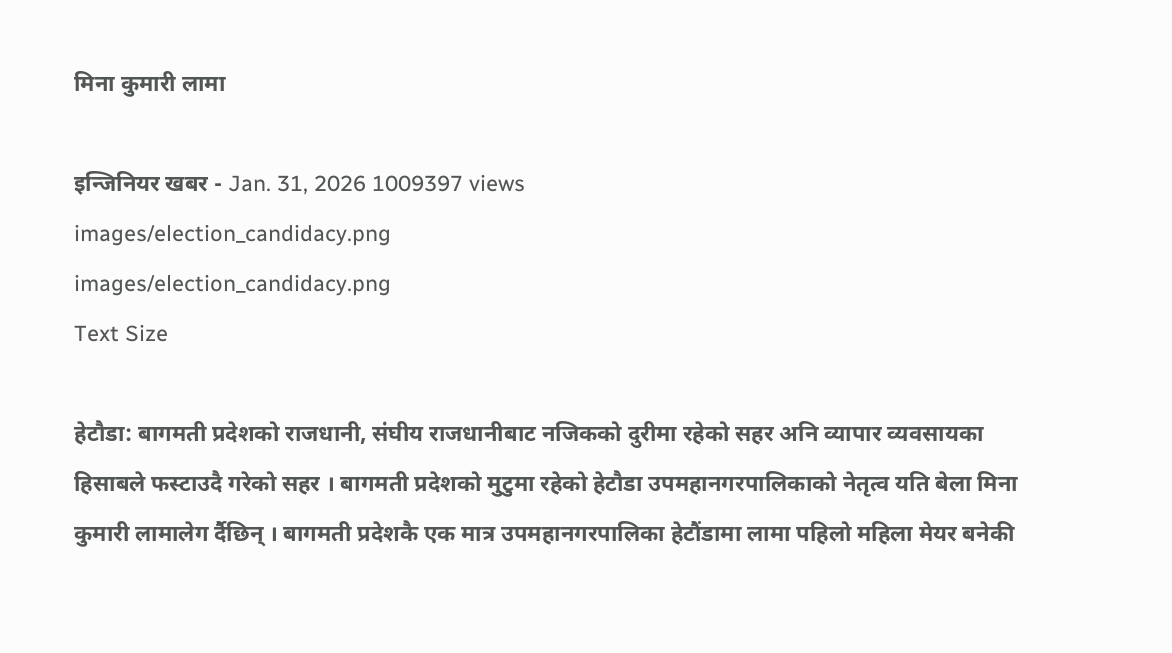मिना कुमारी लामा

इन्जिनियर खबर - Jan. 31, 2026 1009397 views
images/election_candidacy.png
images/election_candidacy.png
Text Size

हेटौडा: बागमती प्रदेशको राजधानी, संघीय राजधानीबाट नजिकको दुरीमा रहेको सहर अनि व्यापार व्यवसायका हिसाबले फस्टाउदै गरेको सहर । बागमती प्रदेशको मुटुमा रहेको हेटौडा उपमहानगरपालिकाको नेतृत्व यति बेला मिना कुमारी लामालेग र्दैछिन् । बागमती प्रदेशकै एक मात्र उपमहानगरपालिका हेटौंडामा लामा पहिलो महिला मेयर बनेकी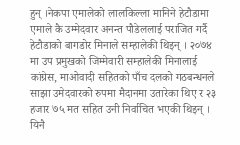हुन् ।नेकपा एमालेको लालकिल्ला मानिने हेटौडामा एमाले कै उम्मेदवार अनन्त पौडेललाई पराजित गर्दै हेटौडाको बागडोर मिनाले सम्हालेकी थिइन् । २०७४ मा उप प्रमुखको जिम्मेवारी सम्हालेकी मिनालाई कांग्रेस, माओवादी सहितको पाँच दलको गठबन्धनले साझा उमेदवारको रुपमा मैदानमा उतारेका थिए र २३ हजार ७५ मत सहित उनी निर्वाचित भएकी थिइन् । यिनै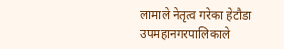लामाले नेतृत्व गरेका हेटौडा उपमहानगरपालिकाले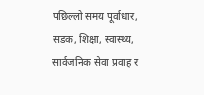पछिल्लो समय पूर्वाधार, सडक, शिक्षा, स्वास्थ्य, सार्वजनिक सेवा प्रवाह र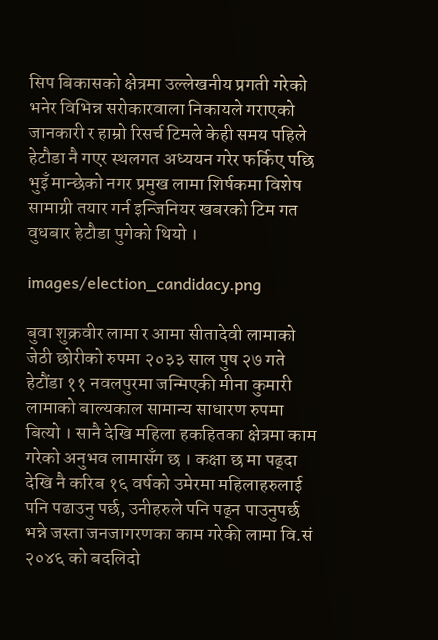सिप बिकासको क्षेत्रमा उल्लेखनीय प्रगती गरेको भनेर विभिन्न सरोकारवाला निकायले गराएको जानकारी र हाम्रो रिसर्च टिमले केही समय पहिले हेटौडा नै गएर स्थलगत अध्ययन गरेर फर्किए पछि भुइँ मान्छेको नगर प्रमुख लामा शिर्षकमा विशेष सामाग्री तयार गर्न इन्जिनियर खबरको टिम गत वुधबार हेटौडा पुगेको थियो ।

images/election_candidacy.png

बुवा शुक्रवीर लामा र आमा सीतादेवी लामाको जेठी छोरीको रुपमा २०३३ साल पुष २७ गते हेटौंडा ११ नवलपुरमा जन्मिएकी मीना कुमारी लामाको बाल्यकाल सामान्य साधारण रुपमा बित्यो । सानै देखि महिला हकहितका क्षेत्रमा काम गरेको अनुभव लामासँग छ । कक्षा छ मा पढ्दा देखि नै करिब १६ वर्षको उमेरमा महिलाहरुलाई पनि पढाउनु पर्छ, उनीहरुले पनि पढ्न पाउनुपर्छ भन्ने जस्ता जनजागरणका काम गरेकी लामा वि.सं २०४६ को बदलिदो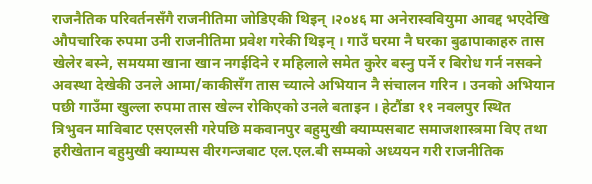राजनैतिक परिवर्तनसँगै राजनीतिमा जोडिएकी थिइन् ।२०४६ मा अनेरास्ववियुमा आवद्द भएदेखि औपचारिक रुपमा उनी राजनीतिमा प्रवेश गरेकी थिइन् । गाउँ घरमा नै घरका बुढापाकाहरु तास खेलेर बस्ने, समयमा खाना खान नगईदिने र महिलाले समेत कुरेर बस्नु पर्ने र बिरोध गर्न नसक्ने अवस्था देखेकी उनले आमा/काकीसँग तास च्यात्ने अभियान नै संचालन गरिन । उनको अभियान पछी गाउँमा खुल्ला रुपमा तास खेल्न रोकिएको उनले बताइन । हेटौंडा ११ नवलपुर स्थित त्रिभुवन माविबाट एसएलसी गरेपछि मकवानपुर बहुमुखी क्याम्पसबाट समाजशास्त्रमा विए तथा हरीखेतान बहुमुखी क्याम्पस वीरगन्जबाट एल.एल.बी सम्मको अध्ययन गरी राजनीतिक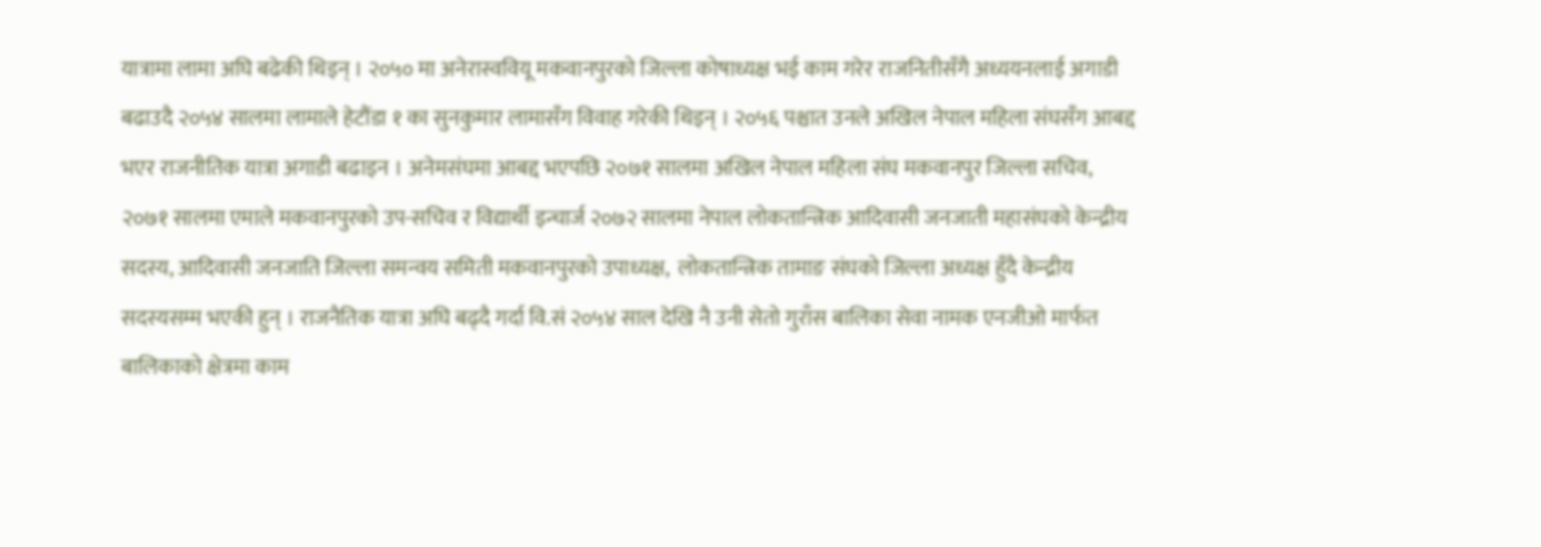यात्रामा लामा अघि बढेकी थिइन् । २०५० मा अनेरास्ववियू मकवानपुरको जिल्ला कोषाध्यक्ष भई काम गरेर राजनितीसँगै अध्ययनलाई अगाडी बढाउदै २०५४ सालमा लामाले हेटौंडा १ का सुनकुमार लामासँग विवाह गरेकी थिइन् । २०५६ पश्चात उनले अखिल नेपाल महिला संघसँग आबद्द भएर राजनीतिक यात्रा अगाडी बढाइन । अनेमसंघमा आबद्द भएपछि २०७१ सालमा अखिल नेपाल महिला संघ मकवानपुर जिल्ला सचिव, २०७१ सालमा एमाले मकवानपुरको उप-सचिव र विद्यार्थी इन्चार्ज २०७२ सालमा नेपाल लोकतान्त्रिक आदिवासी जनजाती महासंघको केन्द्रीय सदस्य, आदिवासी जनजाति जिल्ला समन्वय समिती मकवानपुरको उपाध्यक्ष,  लोकतान्त्रिक तामाङ संघको जिल्ला अध्यक्ष हुँदै केन्द्रीय सदस्यसम्म भएकी हुन् । राजनैतिक यात्रा अघि बढ्दै गर्दा वि.सं २०५४ साल देखि नै उनी सेतो गुराँस बालिका सेवा नामक एनजीओ मार्फत बालिकाको क्षेत्रमा काम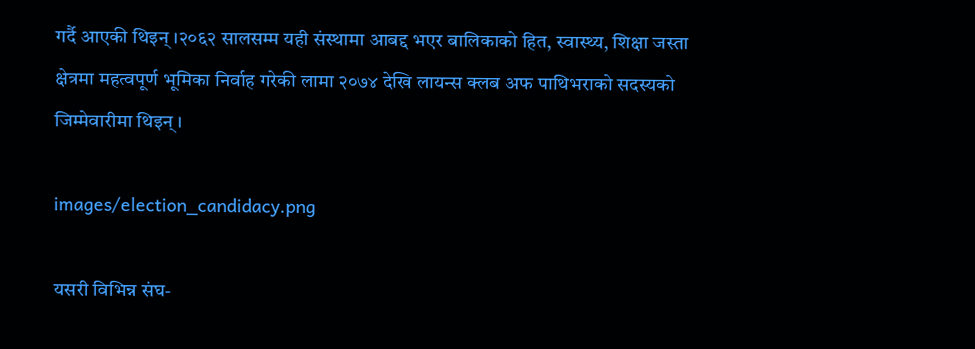गर्दै आएकी थिइन् ।२०६२ सालसम्म यही संस्थामा आबद्द भएर बालिकाको हित, स्वास्थ्य, शिक्षा जस्ता क्षेत्रमा महत्वपूर्ण भूमिका निर्वाह गरेकी लामा २०७४ देखि लायन्स क्लब अफ पाथिभराको सदस्यको जिम्मेवारीमा थिइन् ।

images/election_candidacy.png

यसरी विभिन्न संघ-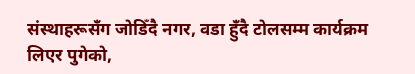संस्थाहरूसँग जोडिँदै नगर, वडा हुँदै टोलसम्म कार्यक्रम लिएर पुगेको,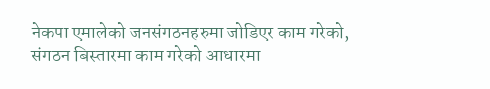नेकपा एमालेको जनसंगठनहरुमा जोडिएर काम गरेको, संगठन बिस्तारमा काम गरेको आधारमा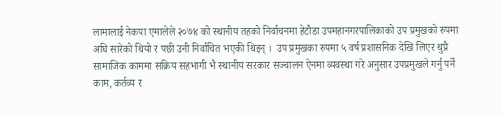लामालाई नेकपा एमालेले २०७४ को स्थानीय तहको निर्वाचनमा हेटौडा उपमहानगरपालिकाको उप प्रमुखको रुपमा अघि सारेको थियो र पछी उनी निर्वाचित भएकी थिइन् ।  उप प्रमुखका रुपमा ५ वर्ष प्रशासनिक देखि लिएर थुप्रै सामाजिक काममा सक्रिय सहभागी भै स्थानीय सरकार सञ्चालन ऐनमा व्यवस्था गरे अनुसार उपप्रमुखले गर्नु पर्ने काम, कर्तव्य र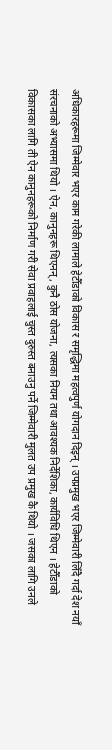अधिकारहरूमा जिम्मेवार भएर काम गरेकी लामाले हेटौँडाको विकास र समृद्धिमा महत्वपुर्ण योगदान दिइन् । उपप्रमुख भएर जिम्मेवारी लिँदै गर्दा देश नयाँ संरचनाको अभ्यासमा थियो । ऐन, कानुनहरू थिएनन्, कुनै ठोस योजना, त्यसका नियम तथा आवश्यक निर्देशिका, कार्यविधि थिएन । हेटौँडाको विकासका लागि ती ऐन कानुनहरूको निर्माण गरी सेवा प्रवाहलाई चुस्त दुरुस्त बनाउनु पर्ने जिम्मेवारी मुलत उप प्रमुख कै थियो । जसका लागि उनले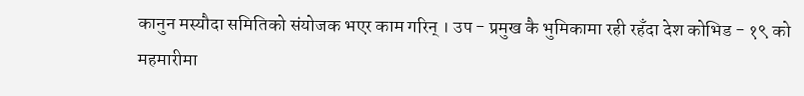कानुन मस्यौदा समितिको संयोजक भएर काम गरिन् । उप - प्रमुख कै भुमिकामा रही रहँदा देश कोभिड - १९ को महमारीमा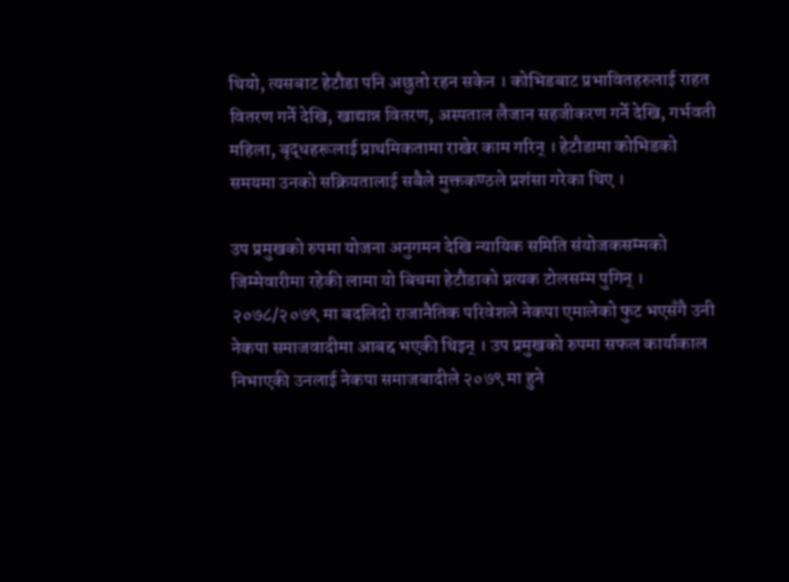थियो, त्यसबाट हेटौडा पनि अछुतो रहन सकेन । कोभिडबाट प्रभावितहरुलाई राहत वितरण गर्ने देखि, खाद्यान्न वितरण, अस्पताल लैजान सहजीकरण गर्ने देखि, गर्भवती महिला, बृद्धहरूलाई प्राथमिकतामा राखेर काम गरिन् । हेटौडामा कोभिडको समयमा उनको सक्रियतालाई सबैले मुक्तकण्ठले प्रशंसा गरेका थिए ।

उप प्रमुखको रुपमा योजना अनुगमन देखि न्यायिक समिति संयोजकसम्मको जिम्मेवारीमा रहेकी लामा यो बिचमा हेटौडाको प्रत्यक टोलसम्म पुगिन् । २०७८/२०७९ मा बदलिदो राजानैतिक परिवेशले नेकपा एमालेको फुट भएसँगै उनी नेकपा समाजवादीमा आबद्द भएकी थिइन् । उप प्रमुखको रुपमा सफल कार्याकाल निभाएकी उनलाई नेकपा समाजबादीले २०७९ मा हुने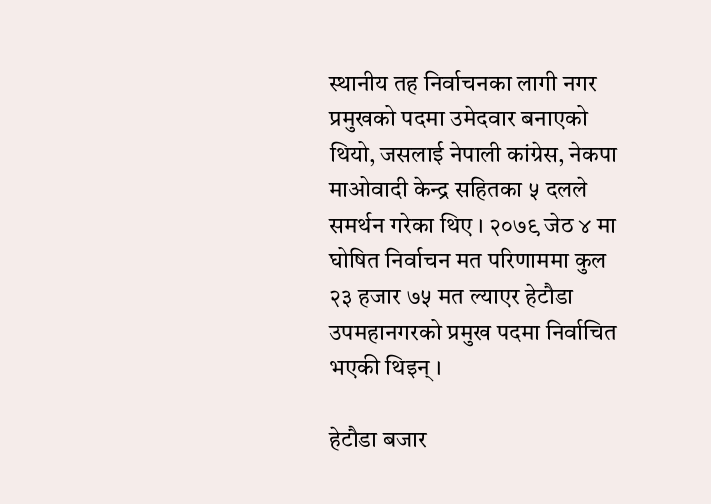स्थानीय तह निर्वाचनका लागी नगर प्रमुखको पदमा उमेदवार बनाएको थियो, जसलाई नेपाली कांग्रेस, नेकपा माओवादी केन्द्र सहितका ५ दलले समर्थन गरेका थिए । २०७९ जेठ ४ मा घोषित निर्वाचन मत परिणाममा कुल २३ हजार ७५ मत ल्याएर हेटौडा उपमहानगरको प्रमुख पदमा निर्वाचित भएकी थिइन् ।

हेटौडा बजार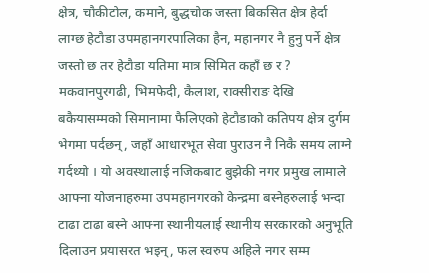क्षेत्र, चौकीटोल, कमाने, बुद्धचोक जस्ता बिकसित क्षेत्र हेर्दा लाग्छ हेटौडा उपमहानगरपालिका हैन, महानगर नै हुनु पर्ने क्षेत्र जस्तो छ तर हेटौडा यतिमा मात्र सिमित कहाँ छ र ? मकवानपुरगढी, भिमफेदी, कैलाश, राक्सीराङ देखि बकैयासम्मको सिमानामा फैलिएको हेटौडाको कतिपय क्षेत्र दुर्गम भेगमा पर्दछन्, जहाँ आधारभूत सेवा पुराउन नै निकै समय लाग्ने गर्दथ्यो । यो अवस्थालाई नजिकबाट बुझेकी नगर प्रमुख लामाले आफ्ना योजनाहरुमा उपमहानगरको केन्द्रमा बस्नेहरुलाई भन्दा टाढा टाढा बस्ने आफ्ना स्थानीयलाई स्थानीय सरकारको अनुभूति दिलाउन प्रयासरत भइन्, फल स्वरुप अहिले नगर सम्म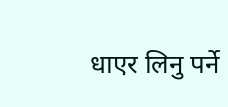धाएर लिनु पर्ने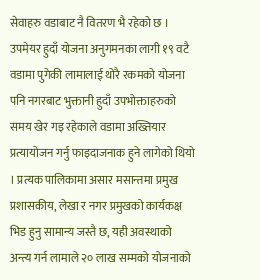सेवाहरु वडाबाट नै वितरण भै रहेको छ । उपमेयर हुदाँ योजना अनुगमनका लागी १९ वटै वडामा पुगेकी लामालाई थोरै रकमको योजना पनि नगरबाट भुक्तानी हुदाँ उपभोक्ताहरुको समय खेर गइ रहेकाले वडामा अख्तियार प्रत्यायोजन गर्नु फाइदाजनाक हुने लागेको थियो । प्रत्यक पालिकामा असार मसान्तमा प्रमुख प्रशासकीय, लेखा र नगर प्रमुखको कार्यकक्ष भिड हुनु सामान्य जस्तै छ, यही अवस्थाको अन्त्य गर्न लामाले २० लाख सम्मको योजनाको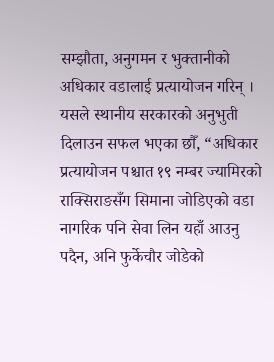सम्झौता, अनुगमन र भुक्तानीको अधिकार वडालाई प्रत्यायोजन गरिन् । यसले स्थानीय सरकारको अनुभुती दिलाउन सफल भएका छौँ, “अधिकार प्रत्यायोजन पश्चात १९ नम्बर ज्यामिरको राक्सिराङसँग सिमाना जोडिएको वडा नागरिक पनि सेवा लिन यहाँ आउनु पदैन, अनि फुर्केचौर जोडेको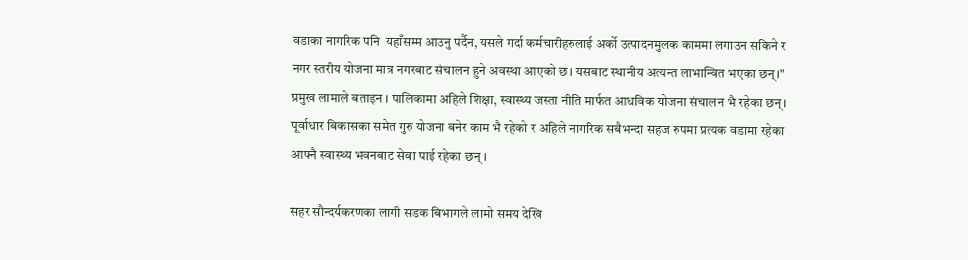वडाका नागरिक पनि  यहाँसम्म आउनु पर्दैन, यसले गर्दा कर्मचारीहरुलाई अर्को उत्पादनमुलक काममा लगाउन सकिने र नगर स्तरीय योजना मात्र नगरबाट संचालन हुने अवस्था आएको छ। यसबाट स्थानीय अत्यन्त लाभान्वित भएका छन्।" प्रमुख लामाले बताइन । पालिकामा अहिले शिक्षा, स्वास्थ्य जस्ता नीति मार्फत आधविक योजना संचालन भै रहेका छन्। पूर्वाधार बिकासका समेत गुरु योजना बनेर काम भै रहेको र अहिले नागरिक सबैभन्दा सहज रुपमा प्रत्यक वडामा रहेका आफ्नै स्वास्थ्य भवनबाट सेवा पाई रहेका छन् ।

सहर सौन्दर्यकरणका लागी सडक बिभागले लामो समय देखि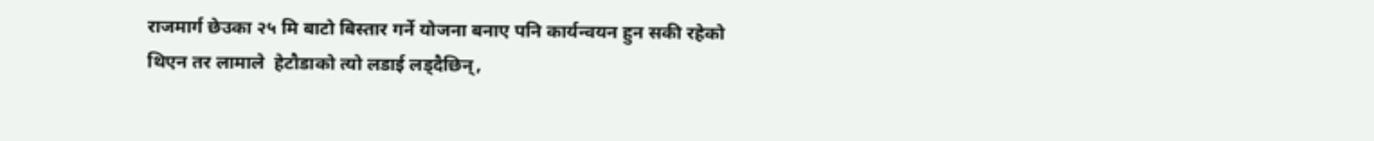राजमार्ग छेउका २५ मि बाटो बिस्तार गर्ने योजना बनाए पनि कार्यन्वयन हुन सकी रहेको थिएन तर लामाले  हेटौडाको त्यो लडाई लड्दैछिन्,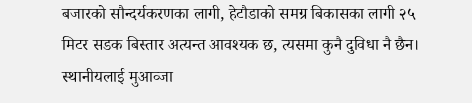बजारको सौन्दर्यकरणका लागी, हेटौडाको समग्र बिकासका लागी २५ मिटर सडक बिस्तार अत्यन्त आवश्यक छ, त्यसमा कुनै दुविधा नै छैन। स्थानीयलाई मुआव्जा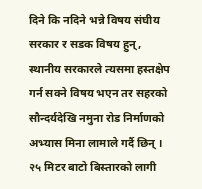दिने कि नदिने भन्ने विषय संघीय सरकार र सडक विषय हुन्, स्थानीय सरकारले त्यसमा हस्तक्षेप गर्न सक्ने विषय भएन तर सहरको सौन्दर्यदेखि नमुना रोड निर्माणको अभ्यास मिना लामाले गर्दै छिन् । २५ मिटर बाटो बिस्तारको लागी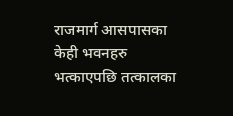राजमार्ग आसपासका केही भवनहरु भत्काएपछि तत्कालका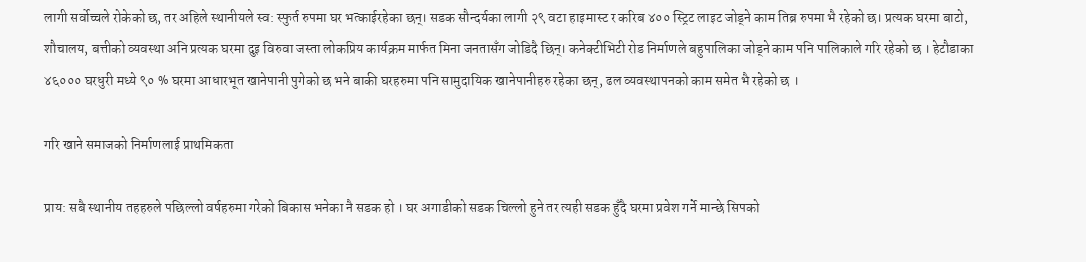लागी सर्वोच्चले रोकेको छ, तर अहिले स्थानीयले स्व: स्फुर्त रुपमा घर भत्काईरहेका छन्। सडक सौन्दर्यका लागी २९ वटा हाइमास्ट र करिब ४०० स्ट्रिट लाइट जोड्ने काम तिब्र रुपमा भै रहेको छ। प्रत्यक घरमा बाटो, शौचालय, बत्तीको व्यवस्था अनि प्रत्यक घरमा दुइ विरुवा जस्ता लोकप्रिय कार्यक्रम मार्फत मिना जनतासँग जोडिदै छिन्। कनेक्टीभिटी रोड निर्माणले बहुपालिका जोड्ने काम पनि पालिकाले गरि रहेको छ । हेटौडाका ४६००० घरधुरी मध्ये ९० % घरमा आधारभूत खानेपानी पुगेको छ भने बाकी घरहरुमा पनि सामुदायिक खानेपानीहरु रहेका छन्, ढल व्यवस्थापनको काम समेत भै रहेको छ ।

गरि खाने समाजको निर्माणलाई प्राथमिकता

प्राय: सबै स्थानीय तहहरुले पछिल्लो वर्षहरुमा गरेको बिकास भनेका नै सडक हो । घर अगाडीको सडक चिल्लो हुने तर त्यही सडक हुँदै घरमा प्रवेश गर्ने मान्छे सिपको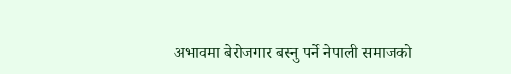अभावमा बेरोजगार बस्नु पर्ने नेपाली समाजको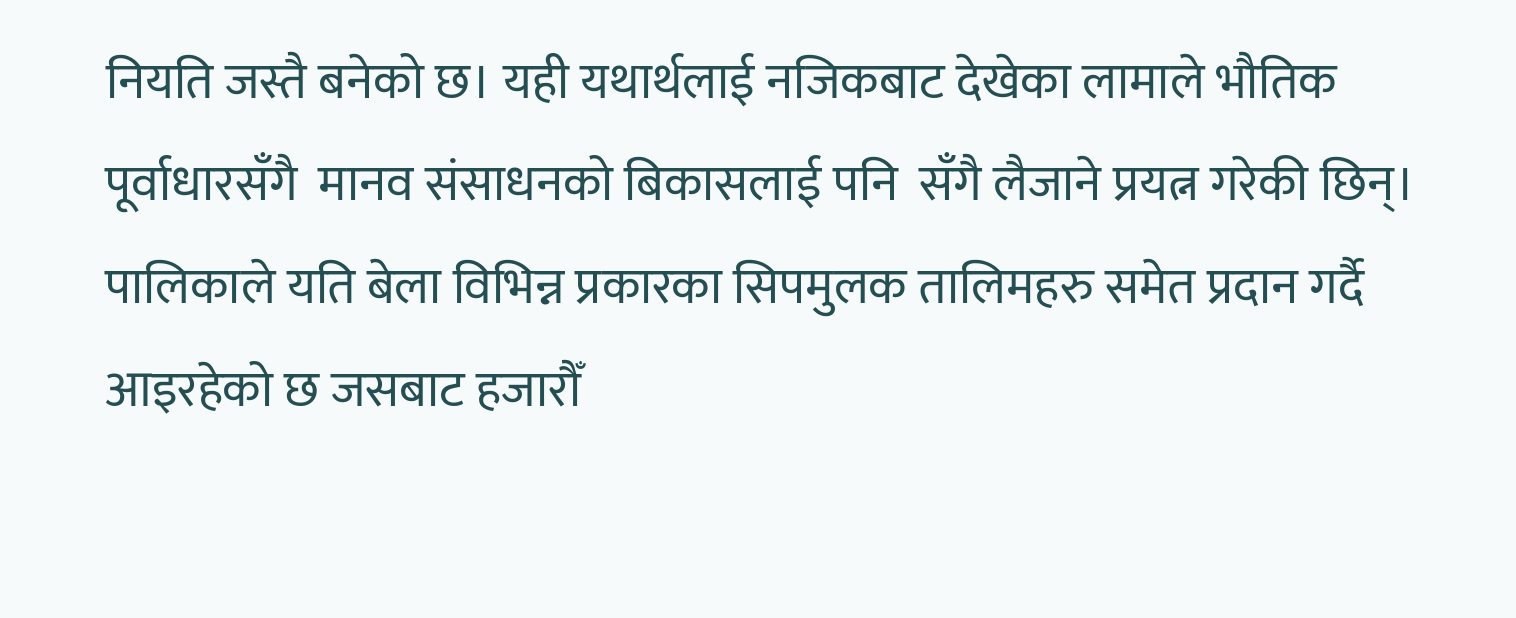नियति जस्तै बनेको छ। यही यथार्थलाई नजिकबाट देखेका लामाले भौतिक पूर्वाधारसँगै  मानव संसाधनको बिकासलाई पनि  सँगै लैजाने प्रयत्न गरेकी छिन्। पालिकाले यति बेला विभिन्न प्रकारका सिपमुलक तालिमहरु समेत प्रदान गर्दै आइरहेको छ जसबाट हजारौँ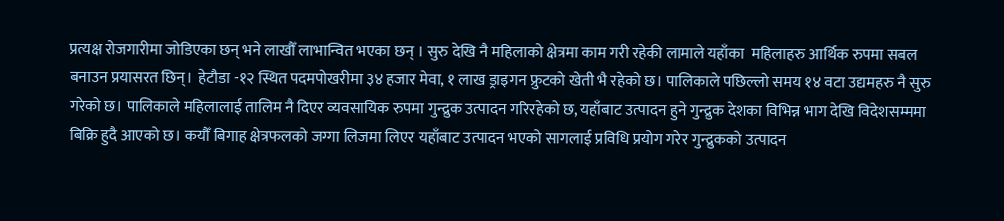प्रत्यक्ष रोजगारीमा जोडिएका छन् भने लाखौँ लाभान्वित भएका छन् । सुरु देखि नै महिलाको क्षेत्रमा काम गरी रहेकी लामाले यहाँका  महिलाहरु आर्थिक रुपमा सबल बनाउन प्रयासरत छिन्।  हेटौडा -१२ स्थित पदमपोखरीमा ३४ हजार मेवा, १ लाख ड्राइगन फ्रुटको खेती भै रहेको छ। पालिकाले पछिल्लो समय १४ वटा उद्यमहरु नै सुरु गरेको छ। पालिकाले महिलालाई तालिम नै दिएर व्यवसायिक रुपमा गुन्द्रुक उत्पादन गरिरहेको छ, यहाँबाट उत्पादन हुने गुन्द्रुक देशका विभिन्न भाग देखि विदेशसम्ममा बिक्रि हुदै आएको छ। कयौँ बिगाह क्षेत्रफलको जग्गा लिजमा लिएर यहाँबाट उत्पादन भएको सागलाई प्रविधि प्रयोग गरेर गुन्द्रुकको उत्पादन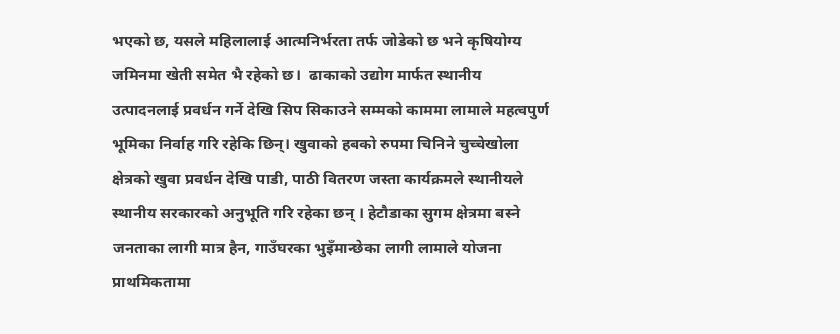भएको छ, यसले महिलालाई आत्मनिर्भरता तर्फ जोडेको छ भने कृषियोग्य जमिनमा खेती समेत भै रहेको छ।  ढाकाको उद्योग मार्फत स्थानीय उत्पादनलाई प्रवर्धन गर्ने देखि सिप सिकाउने सम्मको काममा लामाले महत्वपुर्ण भूमिका निर्वाह गरि रहेकि छिन्। खुवाको हबको रुपमा चिनिने चुच्चेखोला क्षेत्रको खुवा प्रवर्धन देखि पाडी, पाठी वितरण जस्ता कार्यक्रमले स्थानीयले स्थानीय सरकारको अनुभूति गरि रहेका छन् । हेटौडाका सुगम क्षेत्रमा बस्ने जनताका लागी मात्र हैन, गाउँघरका भुइँमान्छेका लागी लामाले योजना प्राथमिकतामा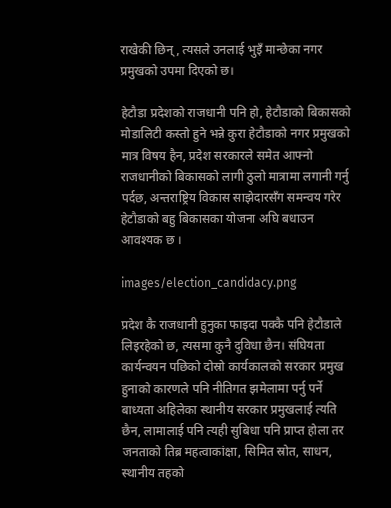राखेकी छिन्, त्यसले उनलाई भुइँ मान्छेका नगर प्रमुखको उपमा दिएको छ।

हेटौडा प्रदेशको राजधानी पनि हो, हेटौडाको बिकासको मोडालिटी कस्तो हुने भन्ने कुरा हेटौडाको नगर प्रमुखको मात्र विषय हैन, प्रदेश सरकारले समेत आफ्नो राजधानीको बिकासको लागी ठुलो मात्रामा लगानी गर्नु पर्दछ, अन्तराष्ट्रिय विकास साझेदारसँग समन्वय गरेर हेटौडाको बहु बिकासका योजना अघि बधाउन आवश्यक छ ।

images/election_candidacy.png

प्रदेश कै राजधानी हुनुका फाइदा पक्कै पनि हेटौडाले  लिइरहेको छ, त्यसमा कुनै दुविधा छैन। संघियता कार्यन्वयन पछिको दोस्रो कार्यकालको सरकार प्रमुख हुनाको कारणले पनि नीतिगत झमेलामा पर्नु पर्ने बाध्यता अहिलेका स्थानीय सरकार प्रमुखलाई त्यति छैन, लामालाई पनि त्यही सुबिधा पनि प्राप्त होला तर जनताको तिब्र महत्वाकांक्षा, सिमित स्रोत, साधन, स्थानीय तहको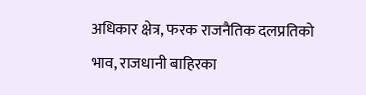अधिकार क्षेत्र, फरक राजनैतिक दलप्रतिको भाव, राजधानी बाहिरका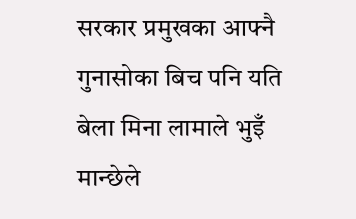सरकार प्रमुखका आफ्नै गुनासोका बिच पनि यति बेला मिना लामाले भुइँ मान्छेले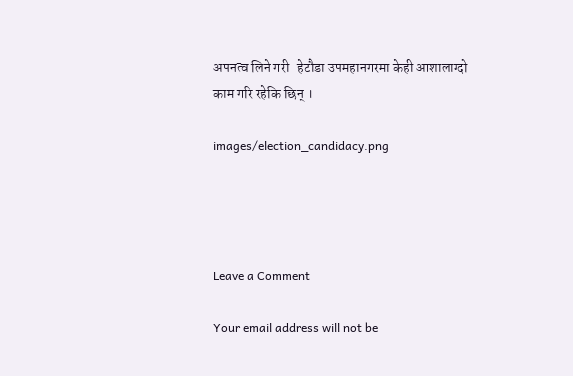अपनत्व लिने गरी   हेटौडा उपमहानगरमा केही आशालाग्दो काम गरि रहेकि छिन् ।

images/election_candidacy.png




Leave a Comment

Your email address will not be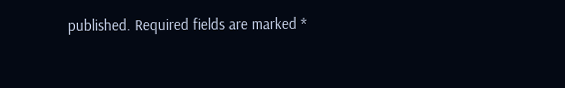published. Required fields are marked *